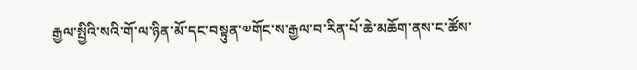རྒྱལ་སྤྱིའི་སའི་གོ་ལ་ཉིན་མོ་དང་བསྟུན་༧གོང་ས་རྒྱལ་བ་རིན་པོ་ཆེ་མཆོག་ནས་ང་ཚོས་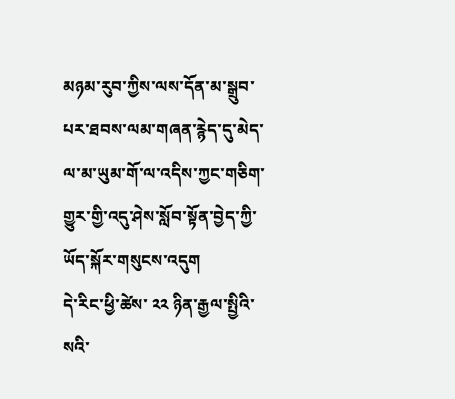མཉམ་རུབ་ཀྱིས་ལས་དོན་མ་སྒྲུབ་པར་ཐབས་ལམ་གཞན་རྙེད་དུ་མེད་ལ་མ་ཡུམ་གོ་ལ་འདིས་ཀྱང་གཅིག་གྱུར་གྱི་འདུ་ཤེས་སློབ་སྟོན་བྱེད་ཀྱི་ཡོད་སྐོར་གསུངས་འདུག
དེ་རིང་ཕྱི་ཚེས་ ༢༢ ཉིན་རྒྱལ་སྤྱིའི་སའི་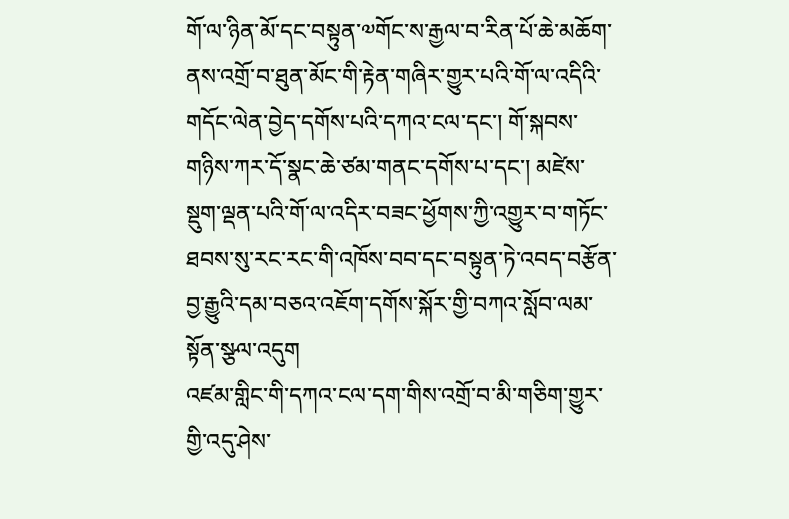གོ་ལ་ཉིན་མོ་དང་བསྟུན་༧གོང་ས་རྒྱལ་བ་རིན་པོ་ཆེ་མཆོག་ནས་འགྲོ་བ་ཐུན་མོང་གི་རྟེན་གཞིར་གྱུར་པའི་གོ་ལ་འདིའི་གདོང་ལེན་བྱེད་དགོས་པའི་དཀའ་ངལ་དང་། གོ་སྐབས་གཉིས་ཀར་དོ་སྣང་ཆེ་ཙམ་གནང་དགོས་པ་དང་། མཛེས་སྡུག་ལྡན་པའི་གོ་ལ་འདིར་བཟང་ཕྱོགས་ཀྱི་འགྱུར་བ་གཏོང་ཐབས་སུ་རང་རང་གི་འཁོས་བབ་དང་བསྟུན་ཏེ་འབད་བརྩོན་བྱ་རྒྱུའི་དམ་བཅའ་འཇོག་དགོས་སྐོར་གྱི་བཀའ་སློབ་ལམ་སྟོན་སྩལ་འདུག
འཛམ་གླིང་གི་དཀའ་ངལ་དག་གིས་འགྲོ་བ་མི་གཅིག་གྱུར་གྱི་འདུ་ཤེས་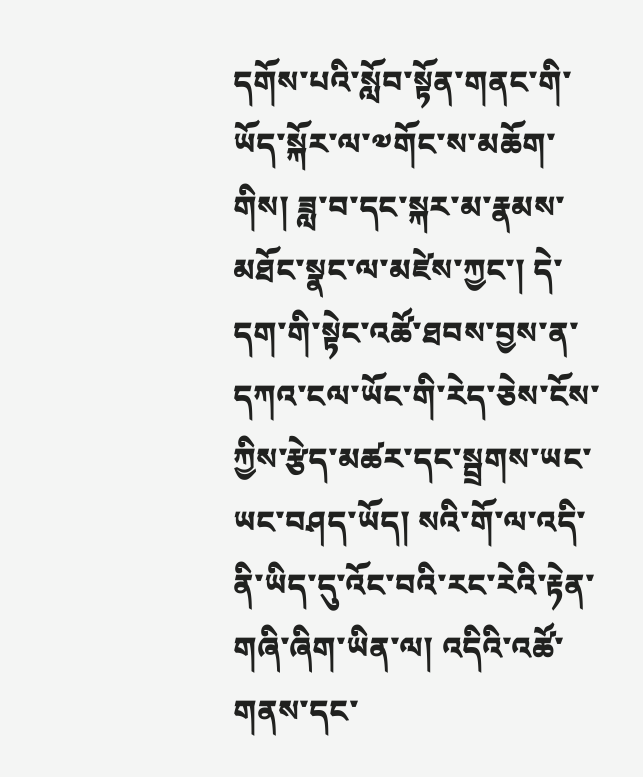དགོས་པའི་སློབ་སྟོན་གནང་གི་ཡོད་སྐོར་ལ་༧གོང་ས་མཆོག་གིས། ཟླ་བ་དང་སྐར་མ་རྣམས་མཐོང་སྣང་ལ་མཛེས་ཀྱང་། དེ་དག་གི་སྟེང་འཚོ་ཐབས་བྱས་ན་དཀའ་ངལ་ཡོང་གི་རེད་ཅེས་ངོས་ཀྱིས་རྩེད་མཚར་དང་སྦྲགས་ཡང་ཡང་བཤད་ཡོད། སའི་གོ་ལ་འདི་ནི་ཡིད་དུ་འོང་བའི་རང་རེའི་རྟེན་གཞི་ཞིག་ཡིན་ལ། འདིའི་འཚོ་གནས་དང་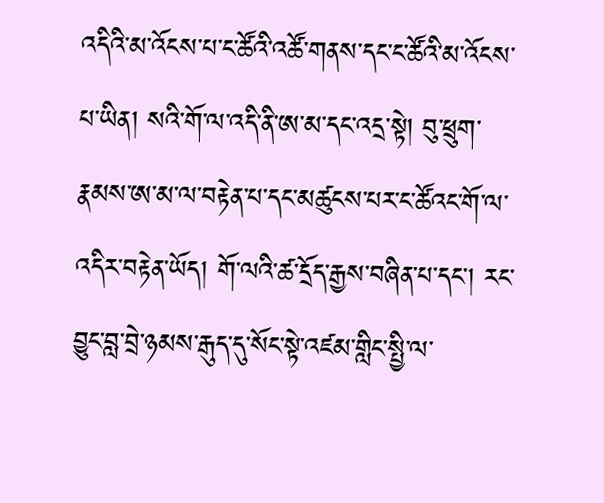འདིའི་མ་འོངས་པ་ང་ཚོའི་འཚོ་གནས་དང་ང་ཚོའི་མ་འོངས་པ་ཡིན། སའི་གོ་ལ་འདི་ནི་ཨ་མ་དང་འདྲ་སྟེ། བུ་ཕྲུག་རྣམས་ཨ་མ་ལ་བརྟེན་པ་དང་མཚུངས་པར་ང་ཚོའང་གོ་ལ་འདིར་བརྟེན་ཡོད། གོ་ལའི་ཚ་དྲོད་རྒྱས་བཞིན་པ་དང་། རང་བྱུང་བླ་བྲེ་ཉམས་རྒུད་དུ་སོང་སྟེ་འཛམ་གླིང་སྤྱི་ལ་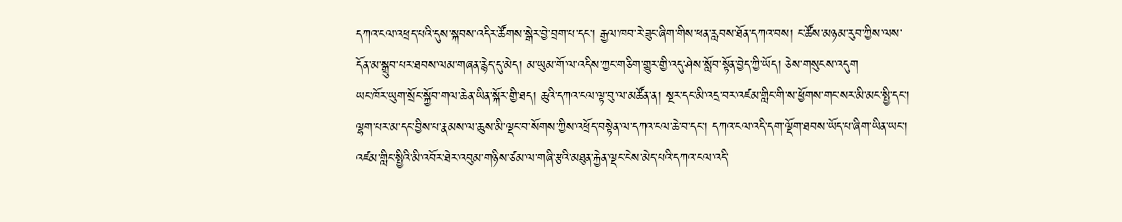དཀའ་ངལ་འཕྲད་པའི་དུས་སྐབས་འདིར་ཚོགས་སྒེར་བྱེ་བྲག་པ་དང་། རྒྱལ་ཁབ་རེ་ཟུང་ཞིག་གིས་ཕན་རླབས་ཐོན་དཀའ་བས། ང་ཚོས་མཉམ་རུབ་ཀྱིས་ལས་དོན་མ་སྒྲུབ་པར་ཐབས་ལམ་གཞན་རྙེད་དུ་མེད། མ་ཡུམ་གོ་ལ་འདིས་ཀྱང་གཅིག་གྱུར་གྱི་འདུ་ཤེས་སློབ་སྟོན་བྱེད་ཀྱི་ཡོད། ཅེས་གསུངས་འདུག
ཡང་ཁོར་ཡུག་སྲོང་སྐྱོབ་གལ་ཆེན་ཡིན་སྐོར་གྱི་ཐད། ཆུའི་དཀའ་ངལ་ལྟ་བུ་ལ་མཚོན་ན། སྔར་དང་མི་འདྲ་བར་འཛམ་གླིང་གི་ས་ཕྱོགས་གང་སར་མི་མང་སྤྱི་དང་། ལྷག་པར་མ་དང་བྱིས་པ་རྣམས་ལ་ཆུས་མི་ལྡང་བ་སོགས་ཀྱིས་འཕྲོད་བསྟེན་ལ་དཀའ་ངལ་ཆེ་བ་དང་། དཀའ་ངལ་འདི་དག་ལྡོག་ཐབས་ཡོད་པ་ཞིག་ཡིན་ཡང་། འཛམ་གླིང་སྤྱིའི་མི་འབོར་ཐེར་འབུམ་གཉིས་ཙམ་ལ་གཞི་རྩའི་མཐུན་རྐྱེན་ལྡང་ངེས་མེད་པའི་དཀའ་ངལ་འདི་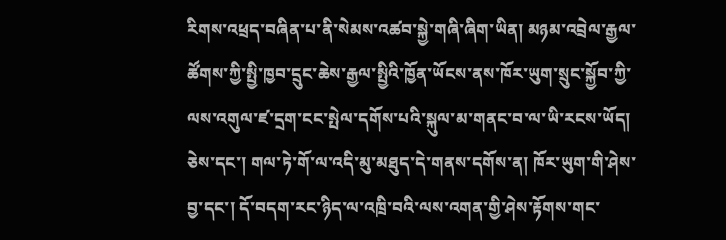རིགས་འཕྲད་བཞིན་པ་ནི་སེམས་འཚབ་སྐྱེ་གཞི་ཞིག་ཡིན། མཉམ་འབྲེལ་རྒྱལ་ཚོགས་ཀྱི་སྤྱི་ཁྱབ་དྲུང་ཆེས་རྒྱལ་སྤྱིའི་ཁྱོན་ཡོངས་ནས་ཁོར་ཡུག་སྲུང་སྐྱོབ་ཀྱི་ལས་འགུལ་ཛ་དྲག་ངང་སྤེལ་དགོས་པའི་སྐུལ་མ་གནང་བ་ལ་ཡི་རངས་ཡོད། ཅེས་དང་། གལ་ཏེ་གོ་ལ་འདི་མུ་མཐུད་དེ་གནས་དགོས་ན། ཁོར་ཡུག་གི་ཤེས་བྱ་དང་། དོ་བདག་རང་ཉིད་ལ་འཁྲི་བའི་ལས་འགན་གྱི་ཤེས་རྟོགས་གང་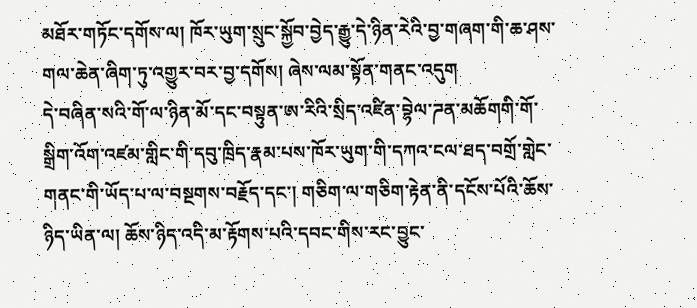མཐོར་གཏོང་དགོས་ལ། ཁོར་ཡུག་སྲུང་སྐྱོབ་བྱེད་རྒྱུ་དེ་ཉིན་རེའི་བྱ་གཞག་གི་ཆ་ཤས་གལ་ཆེན་ཞིག་ཏུ་འགྱུར་བར་བྱ་དགོས། ཞེས་ལམ་སྟོན་གནང་འདུག
དེ་བཞིན་སའི་གོ་ལ་ཉིན་མོ་དང་བསྟུན་ཨ་རིའི་སྲིད་འཛིན་བྷེལ་ཌན་མཆོགགི་གོ་སྒྲིག་འོག་འཛམ་གླིང་གི་དབུ་ཁྲིད་རྣམ་པས་ཁོར་ཡུག་གི་དཀའ་ངལ་ཐད་བགྲོ་གླེང་གནང་གི་ཡོད་པ་ལ་བསྔགས་བརྗོད་དང་། གཅིག་ལ་གཅིག་རྟེན་ནི་དངོས་པོའི་ཆོས་ཉིད་ཡིན་ལ། ཆོས་ཉིད་འདི་མ་རྟོགས་པའི་དབང་གིས་རང་བྱུང་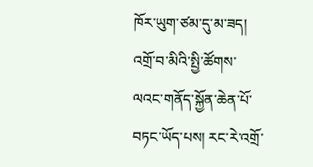ཁོར་ཡུག་ཙམ་དུ་མ་ཟད། འགྲོ་བ་མིའི་སྤྱི་ཚོགས་ལའང་གནོད་སྐྱོན་ཆེན་པོ་བཏང་ཡོད་པས། རང་རེ་འགྲོ་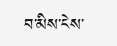བ་མིས་ངེས་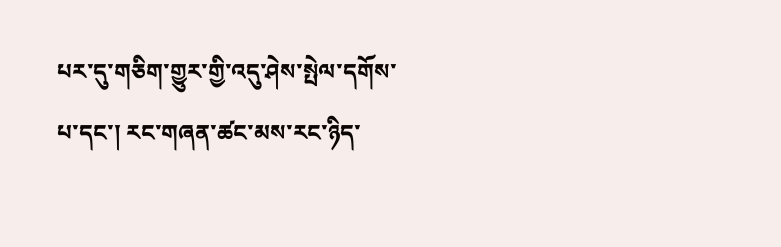པར་དུ་གཅིག་གྱུར་གྱི་འདུ་ཤེས་སྤེལ་དགོས་པ་དང་། རང་གཞན་ཚང་མས་རང་ཉིད་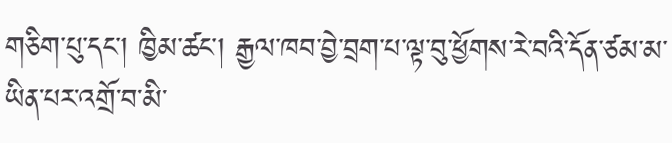གཅིག་པུ་དང་། ཁྱིམ་ཚང་། རྒྱལ་ཁབ་བྱེ་བྲག་པ་ལྟ་བུ་ཕྱོགས་རེ་བའི་དོན་ཙམ་མ་ཡིན་པར་འགྲོ་བ་མི་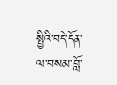སྤྱིའི་བདེ་དོན་ལ་བསམ་བློ་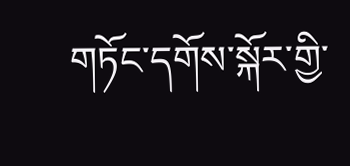གཏོང་དགོས་སྐོར་གྱི་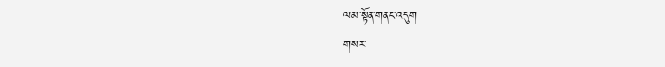ལམ་སྟོན་གནང་འདུག
གསར་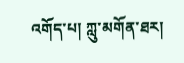འགོད་པ། ཀླུ་མགོན་ཐར།